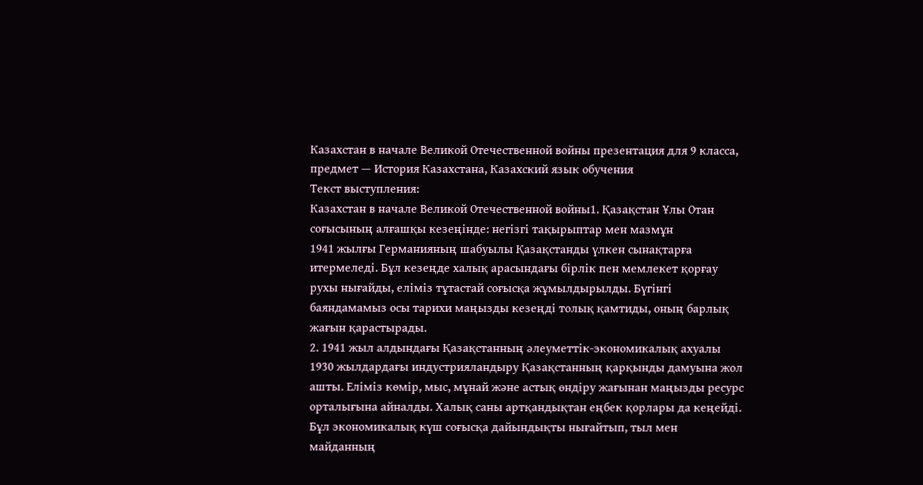Казахстан в начале Великой Отечественной войны презентация для 9 класса, предмет — История Казахстана, Казахский язык обучения
Текст выступления:
Казахстан в начале Великой Отечественной войны1. Қазақстан Ұлы Отан соғысының алғашқы кезеңінде: негізгі тақырыптар мен мазмұн
1941 жылғы Германияның шабуылы Қазақстанды үлкен сынақтарға итермеледі. Бұл кезеңде халық арасындағы бірлік пен мемлекет қорғау рухы нығайды, еліміз тұтастай соғысқа жұмылдырылды. Бүгінгі баяндамамыз осы тарихи маңызды кезеңді толық қамтиды, оның барлық жағын қарастырады.
2. 1941 жыл алдындағы Қазақстанның әлеуметтік-экономикалық ахуалы
1930 жылдардағы индустрияландыру Қазақстанның қарқынды дамуына жол ашты. Еліміз көмір, мыс, мұнай және астық өндіру жағынан маңызды ресурс орталығына айналды. Халық саны артқандықтан еңбек қорлары да кеңейді. Бұл экономикалық күш соғысқа дайындықты нығайтып, тыл мен майданның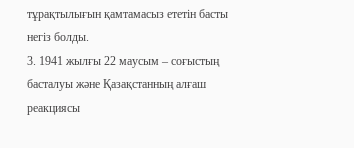тұрақтылығын қамтамасыз ететін басты негіз болды.
3. 1941 жылғы 22 маусым – соғыстың басталуы және Қазақстанның алғаш реакциясы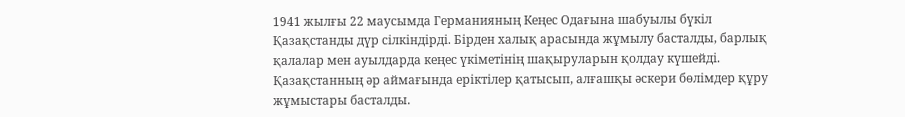1941 жылғы 22 маусымда Германияның Кеңес Одағына шабуылы бүкіл Қазақстанды дүр сілкіндірді. Бірден халық арасында жұмылу басталды, барлық қалалар мен ауылдарда кеңес үкіметінің шақыруларын қолдау күшейді. Қазақстанның әр аймағында еріктілер қатысып, алғашқы әскери бөлімдер құру жұмыстары басталды.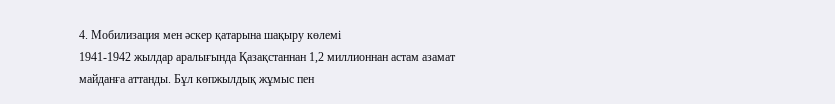4. Мобилизация мен әскер қатарына шақыру көлемі
1941-1942 жылдар аралығында Қазақстаннан 1,2 миллионнан астам азамат майданға аттанды. Бұл көпжылдық жұмыс пен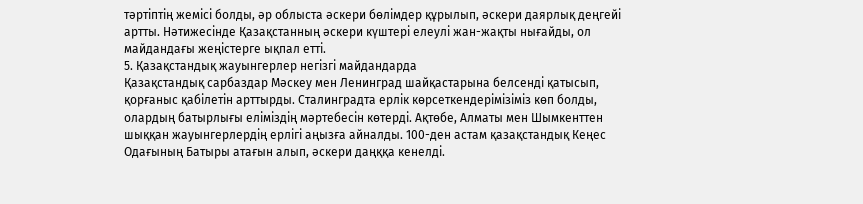тәртіптің жемісі болды, әр облыста әскери бөлімдер құрылып, әскери даярлық деңгейі артты. Нәтижесінде Қазақстанның әскери күштері елеулі жан-жақты нығайды, ол майдандағы жеңістерге ықпал етті.
5. Қазақстандық жауынгерлер негізгі майдандарда
Қазақстандық сарбаздар Мәскеу мен Ленинград шайқастарына белсенді қатысып, қорғаныс қабілетін арттырды. Сталинградта ерлік көрсеткендерімізіміз көп болды, олардың батырлығы еліміздің мәртебесін көтерді. Ақтөбе, Алматы мен Шымкенттен шыққан жауынгерлердің ерлігі аңызға айналды. 100-ден астам қазақстандық Кеңес Одағының Батыры атағын алып, әскери даңққа кенелді.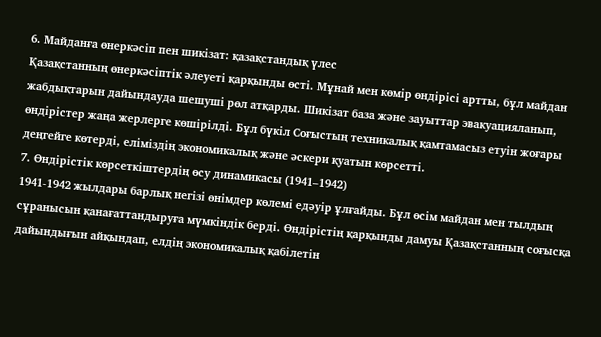6. Майданға өнеркәсіп пен шикізат: қазақстандық үлес
Қазақстанның өнеркәсіптік әлеуеті қарқынды өсті. Мұнай мен көмір өндірісі артты, бұл майдан жабдықтарын дайындауда шешуші рөл атқарды. Шикізат база және зауыттар эвакуацияланып, өндірістер жаңа жерлерге көшірілді. Бұл бүкіл Соғыстың техникалық қамтамасыз етуін жоғары деңгейге көтерді, еліміздің экономикалық және әскери қуатын көрсетті.
7. Өндірістік көрсеткіштердің өсу динамикасы (1941–1942)
1941-1942 жылдары барлық негізі өнімдер көлемі едәуір ұлғайды. Бұл өсім майдан мен тылдың сұранысын қанағаттандыруға мүмкіндік берді. Өндірістің қарқынды дамуы Қазақстанның соғысқа дайындығын айқындап, елдің экономикалық қабілетін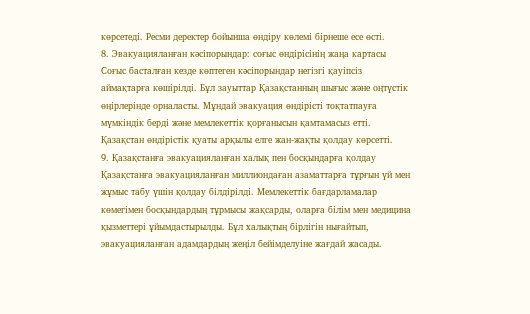көрсетеді. Ресми деректер бойынша өндіру көлемі бірнеше есе өсті.
8. Эвакуацияланған кәсіпорындар: соғыс өндірісінің жаңа картасы
Соғыс басталған кезде көптеген кәсіпорындар негізгі қауіпсіз аймақтарға көшірілді. Бұл зауыттар Қазақстанның шығыс және оңтүстік өңірлерінде орналасты. Мұндай эвакуация өндірісті тоқтатпауға мүмкіндік берді және мемлекеттік қорғанысын қамтамасыз етті. Қазақстан өндірістік қуаты арқылы елге жан-жақты қолдау көрсетті.
9. Қазақстанға эвакуацияланған халық пен босқындарға қолдау
Қазақстанға эвакуацияланған миллиондаған азаматтарға тұрғын үй мен жұмыс табу үшін қолдау білдірілді. Мемлекеттік бағдарламалар көмегімен босқындардың тұрмысы жақсарды, оларға білім мен медицина қызметтері ұйымдастырылды. Бұл халықтың бірлігін нығайтып, эвакуацияланған адамдардың жеңіл бейімделуіне жағдай жасады.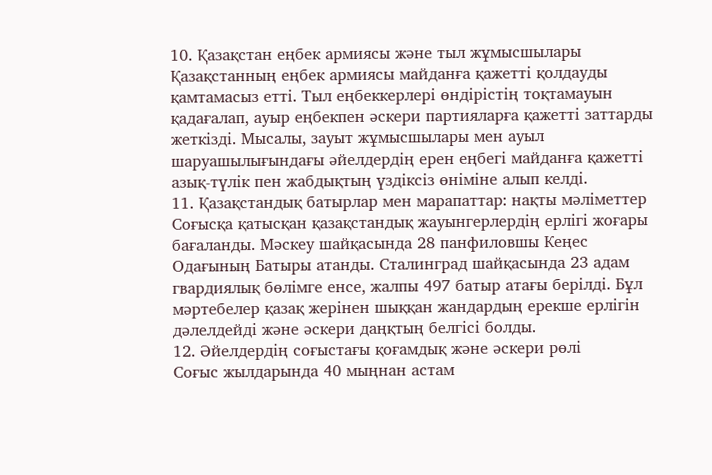10. Қазақстан еңбек армиясы және тыл жұмысшылары
Қазақстанның еңбек армиясы майданға қажетті қолдауды қамтамасыз етті. Тыл еңбеккерлері өндірістің тоқтамауын қадағалап, ауыр еңбекпен әскери партияларға қажетті заттарды жеткізді. Мысалы, зауыт жұмысшылары мен ауыл шаруашылығындағы әйелдердің ерен еңбегі майданға қажетті азық-түлік пен жабдықтың үздіксіз өніміне алып келді.
11. Қазақстандық батырлар мен марапаттар: нақты мәліметтер
Соғысқа қатысқан қазақстандық жауынгерлердің ерлігі жоғары бағаланды. Мәскеу шайқасында 28 панфиловшы Кеңес Одағының Батыры атанды. Сталинград шайқасында 23 адам гвардиялық бөлімге енсе, жалпы 497 батыр атағы берілді. Бұл мәртебелер қазақ жерінен шыққан жандардың ерекше ерлігін дәлелдейді және әскери даңқтың белгісі болды.
12. Әйелдердің соғыстағы қоғамдық және әскери рөлі
Соғыс жылдарында 40 мыңнан астам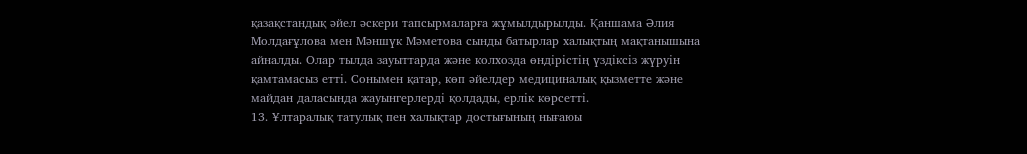қазақстандық әйел әскери тапсырмаларға жұмылдырылды. Қаншама Әлия Молдағұлова мен Мәншүк Мәметова сынды батырлар халықтың мақтанышына айналды. Олар тылда зауыттарда және колхозда өндірістің үздіксіз жүруін қамтамасыз етті. Сонымен қатар, көп әйелдер медициналық қызметте және майдан даласында жауынгерлерді қолдады, ерлік көрсетті.
13. Ұлтаралық татулық пен халықтар достығының нығаюы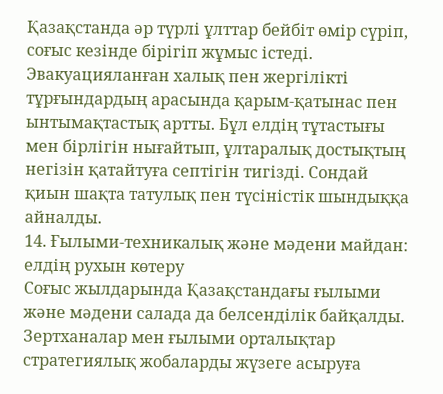Қазақстанда әр түрлі ұлттар бейбіт өмір сүріп, соғыс кезінде бірігіп жұмыс істеді. Эвакуацияланған халық пен жергілікті тұрғындардың арасында қарым-қатынас пен ынтымақтастық артты. Бұл елдің тұтастығы мен бірлігін нығайтып, ұлтаралық достықтың негізін қатайтуға септігін тигізді. Сондай қиын шақта татулық пен түсіністік шындыққа айналды.
14. Ғылыми-техникалық және мәдени майдан: елдің рухын көтеру
Соғыс жылдарында Қазақстандағы ғылыми және мәдени салада да белсенділік байқалды. Зертханалар мен ғылыми орталықтар стратегиялық жобаларды жүзеге асыруға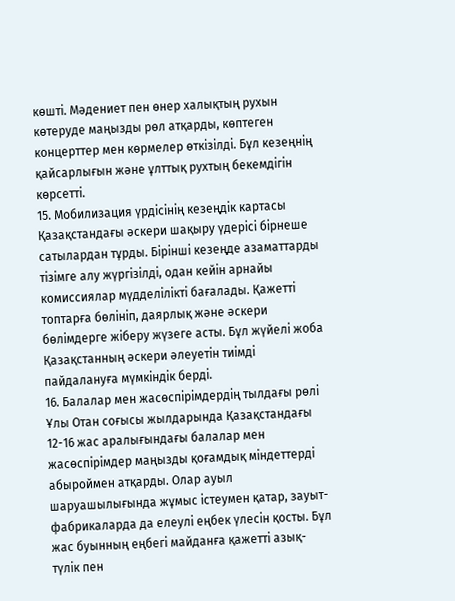көшті. Мәдениет пен өнер халықтың рухын көтеруде маңызды рөл атқарды, көптеген концерттер мен көрмелер өткізілді. Бұл кезеңнің қайсарлығын және ұлттық рухтың бекемдігін көрсетті.
15. Мобилизация үрдісінің кезеңдік картасы
Қазақстандағы әскери шақыру үдерісі бірнеше сатылардан тұрды. Бірінші кезеңде азаматтарды тізімге алу жүргізілді, одан кейін арнайы комиссиялар мүдделілікті бағалады. Қажетті топтарға бөлініп, даярлық және әскери бөлімдерге жіберу жүзеге асты. Бұл жүйелі жоба Қазақстанның әскери әлеуетін тиімді пайдалануға мүмкіндік берді.
16. Балалар мен жасөспірімдердің тылдағы рөлі
Ұлы Отан соғысы жылдарында Қазақстандағы 12-16 жас аралығындағы балалар мен жасөспірімдер маңызды қоғамдық міндеттерді абыроймен атқарды. Олар ауыл шаруашылығында жұмыс істеумен қатар, зауыт-фабрикаларда да елеулі еңбек үлесін қосты. Бұл жас буынның еңбегі майданға қажетті азық-түлік пен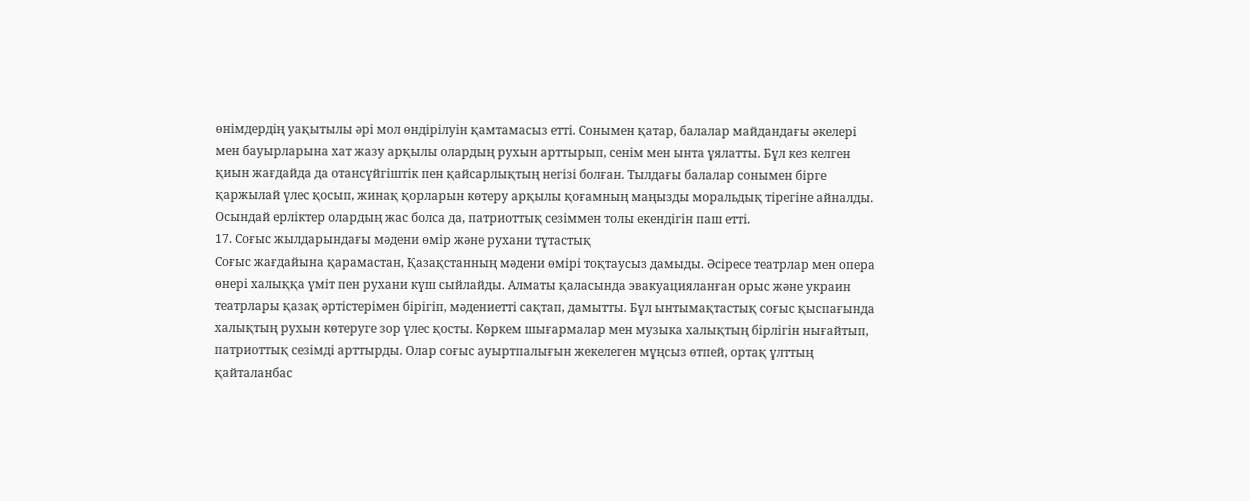өнімдердің уақытылы әрі мол өндірілуін қамтамасыз етті. Сонымен қатар, балалар майдандағы әкелері мен бауырларына хат жазу арқылы олардың рухын арттырып, сенім мен ынта ұялатты. Бұл кез келген қиын жағдайда да отансүйгіштік пен қайсарлықтың негізі болған. Тылдағы балалар сонымен бірге қаржылай үлес қосып, жинақ қорларын көтеру арқылы қоғамның маңызды моральдық тірегіне айналды. Осындай ерліктер олардың жас болса да, патриоттық сезіммен толы екендігін паш етті.
17. Соғыс жылдарындағы мәдени өмір және рухани тұтастық
Соғыс жағдайына қарамастан, Қазақстанның мәдени өмірі тоқтаусыз дамыды. Әсіресе театрлар мен опера өнері халыққа үміт пен рухани күш сыйлайды. Алматы қаласында эвакуацияланған орыс және украин театрлары қазақ әртістерімен бірігіп, мәдениетті сақтап, дамытты. Бұл ынтымақтастық соғыс қыспағында халықтың рухын көтеруге зор үлес қосты. Көркем шығармалар мен музыка халықтың бірлігін нығайтып, патриоттық сезімді арттырды. Олар соғыс ауыртпалығын жекелеген мұңсыз өтпей, ортақ ұлттың қайталанбас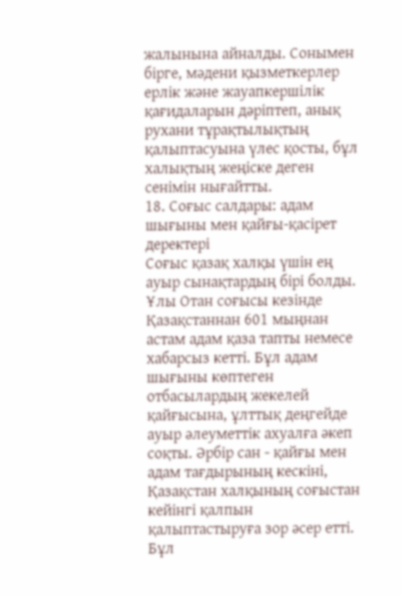жалынына айналды. Сонымен бірге, мәдени қызметкерлер ерлік және жауапкершілік қағидаларын дәріптеп, анық рухани тұрақтылықтың қалыптасуына үлес қосты, бұл халықтың жеңіске деген сенімін нығайтты.
18. Соғыс салдары: адам шығыны мен қайғы-қасірет деректері
Соғыс қазақ халқы үшін ең ауыр сынақтардың бірі болды. Ұлы Отан соғысы кезінде Қазақстаннан 601 мыңнан астам адам қаза тапты немесе хабарсыз кетті. Бұл адам шығыны көптеген отбасылардың жекелей қайғысына, ұлттық деңгейде ауыр әлеуметтік ахуалға әкеп соқты. Әрбір сан - қайғы мен адам тағдырының кескіні, Қазақстан халқының соғыстан кейінгі қалпын қалыптастыруға зор әсер етті. Бұл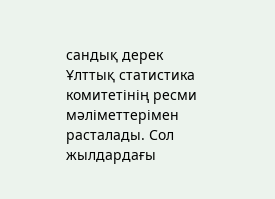сандық дерек Ұлттық статистика комитетінің ресми мәліметтерімен расталады. Сол жылдардағы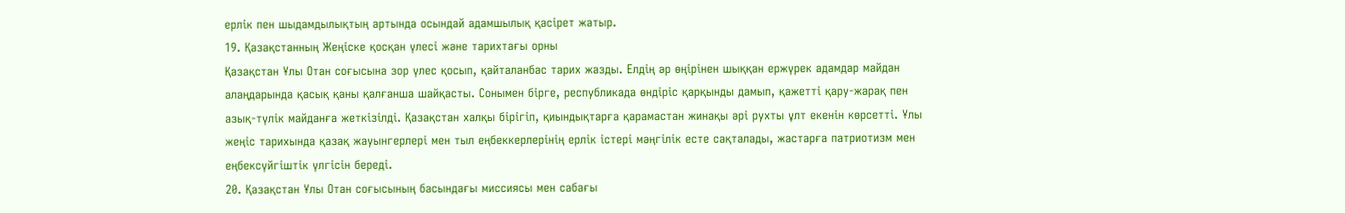ерлік пен шыдамдылықтың артында осындай адамшылық қасірет жатыр.
19. Қазақстанның Жеңіске қосқан үлесі және тарихтағы орны
Қазақстан Ұлы Отан соғысына зор үлес қосып, қайталанбас тарих жазды. Елдің әр өңірінен шыққан ержүрек адамдар майдан алаңдарында қасық қаны қалғанша шайқасты. Сонымен бірге, республикада өндіріс қарқынды дамып, қажетті қару-жарақ пен азық-түлік майданға жеткізілді. Қазақстан халқы бірігіп, қиындықтарға қарамастан жинақы әрі рухты ұлт екенін көрсетті. Ұлы жеңіс тарихында қазақ жауынгерлері мен тыл еңбеккерлерінің ерлік істері мәңгілік есте сақталады, жастарға патриотизм мен еңбексүйгіштік үлгісін береді.
20. Қазақстан Ұлы Отан соғысының басындағы миссиясы мен сабағы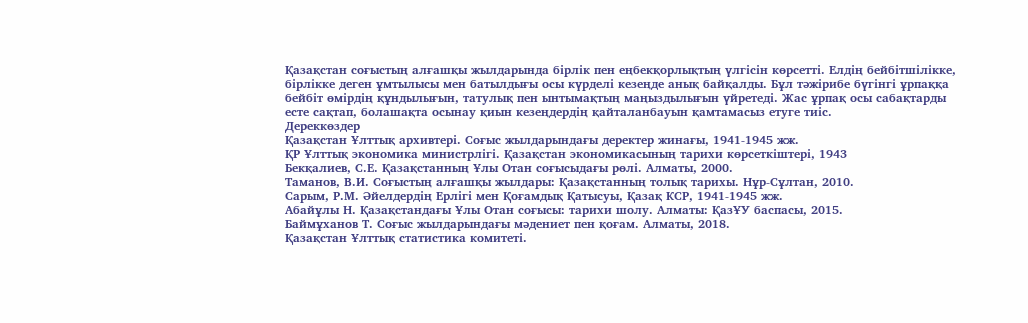Қазақстан соғыстың алғашқы жылдарында бірлік пен еңбекқорлықтың үлгісін көрсетті. Елдің бейбітшілікке, бірлікке деген ұмтылысы мен батылдығы осы күрделі кезеңде анық байқалды. Бұл тәжірибе бүгінгі ұрпаққа бейбіт өмірдің құндылығын, татулық пен ынтымақтың маңыздылығын үйретеді. Жас ұрпақ осы сабақтарды есте сақтап, болашақта осынау қиын кезеңдердің қайталанбауын қамтамасыз етуге тиіс.
Дереккөздер
Қазақстан Ұлттық архивтері. Соғыс жылдарындағы деректер жинағы, 1941-1945 жж.
ҚР Ұлттық экономика министрлігі. Қазақстан экономикасының тарихи көрсеткіштері, 1943
Бекқалиев, С.Е. Қазақстанның Ұлы Отан соғысыдағы рөлі. Алматы, 2000.
Таманов, В.И. Соғыстың алғашқы жылдары: Қазақстанның толық тарихы. Нұр-Сұлтан, 2010.
Сарым, Р.М. Әйелдердің Ерлігі мен Қоғамдық Қатысуы, Қазақ КСР, 1941-1945 жж.
Абайұлы Н. Қазақстандағы Ұлы Отан соғысы: тарихи шолу. Алматы: ҚазҰУ баспасы, 2015.
Баймұханов Т. Соғыс жылдарындағы мәдениет пен қоғам. Алматы, 2018.
Қазақстан Ұлттық статистика комитеті.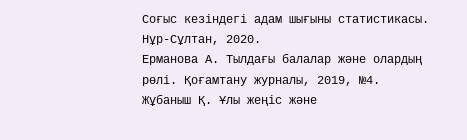Соғыс кезіндегі адам шығыны статистикасы. Нұр-Сұлтан, 2020.
Ерманова А. Тылдағы балалар және олардың рөлі. Қоғамтану журналы, 2019, №4.
Жұбаныш Қ. Ұлы жеңіс және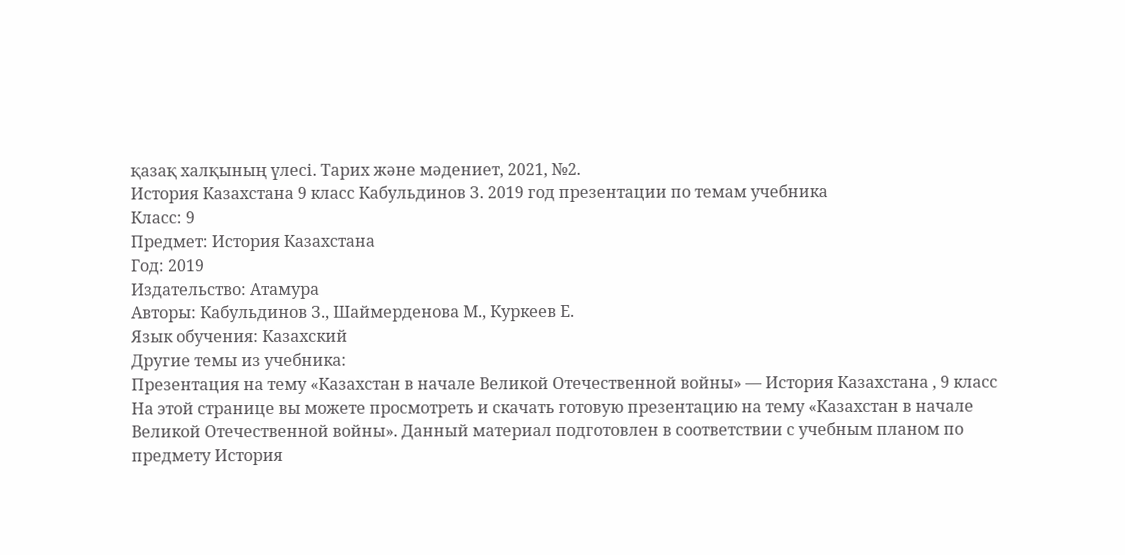қазақ халқының үлесі. Тарих және мәдениет, 2021, №2.
История Казахстана 9 класс Кабульдинов З. 2019 год презентации по темам учебника
Класс: 9
Предмет: История Казахстана
Год: 2019
Издательство: Атамура
Авторы: Кабульдинов З., Шаймерденова М., Куркеев Е.
Язык обучения: Казахский
Другие темы из учебника:
Презентация на тему «Казахстан в начале Великой Отечественной войны» — История Казахстана , 9 класс
На этой странице вы можете просмотреть и скачать готовую презентацию на тему «Казахстан в начале Великой Отечественной войны». Данный материал подготовлен в соответствии с учебным планом по предмету История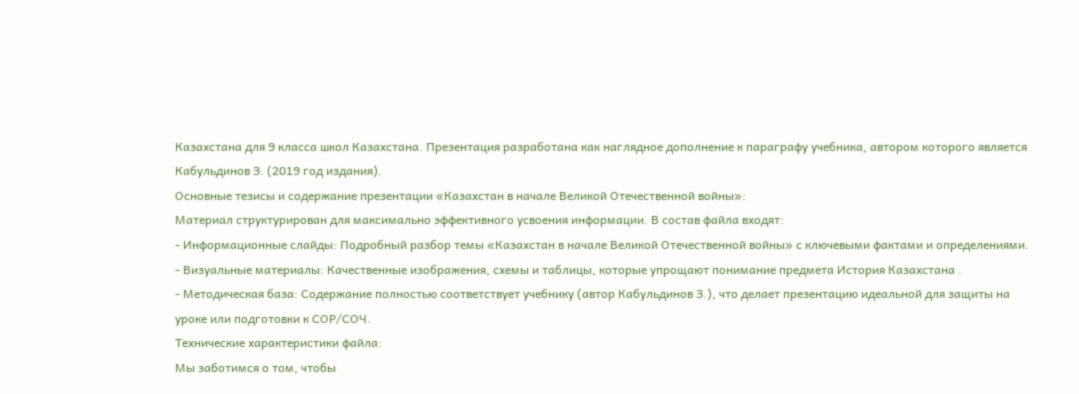Казахстана для 9 класса школ Казахстана. Презентация разработана как наглядное дополнение к параграфу учебника, автором которого является Кабульдинов З. (2019 год издания).
Основные тезисы и содержание презентации «Казахстан в начале Великой Отечественной войны»:
Материал структурирован для максимально эффективного усвоения информации. В состав файла входят:
- Информационные слайды: Подробный разбор темы «Казахстан в начале Великой Отечественной войны» с ключевыми фактами и определениями.
- Визуальные материалы: Качественные изображения, схемы и таблицы, которые упрощают понимание предмета История Казахстана .
- Методическая база: Содержание полностью соответствует учебнику (автор Кабульдинов З.), что делает презентацию идеальной для защиты на уроке или подготовки к СОР/СОЧ.
Технические характеристики файла:
Мы заботимся о том, чтобы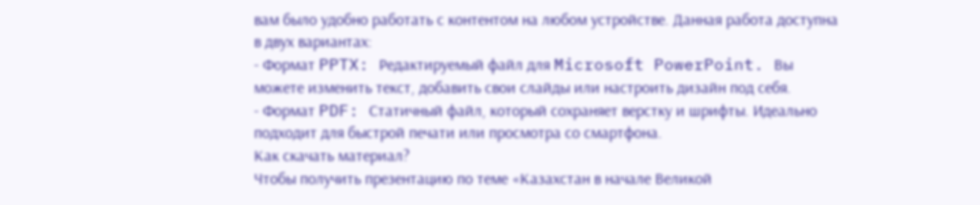вам было удобно работать с контентом на любом устройстве. Данная работа доступна в двух вариантах:
- Формат PPTX: Редактируемый файл для Microsoft PowerPoint. Вы можете изменить текст, добавить свои слайды или настроить дизайн под себя.
- Формат PDF: Статичный файл, который сохраняет верстку и шрифты. Идеально подходит для быстрой печати или просмотра со смартфона.
Как скачать материал?
Чтобы получить презентацию по теме «Казахстан в начале Великой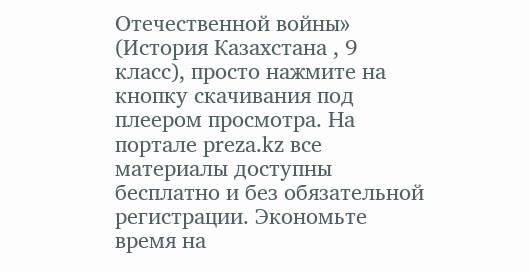Отечественной войны» (История Казахстана , 9 класс), просто нажмите на кнопку скачивания под плеером просмотра. На портале preza.kz все материалы доступны бесплатно и без обязательной регистрации. Экономьте время на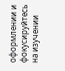оформлении и фокусируйтесь на изучении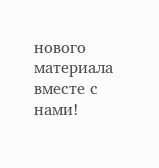нового материала вместе с нами!